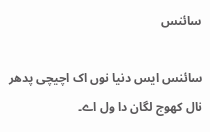سائنس

سائنس ایس دنیا نوں اک اچیچی پدھر نال کھوج لگان دا ول اے۔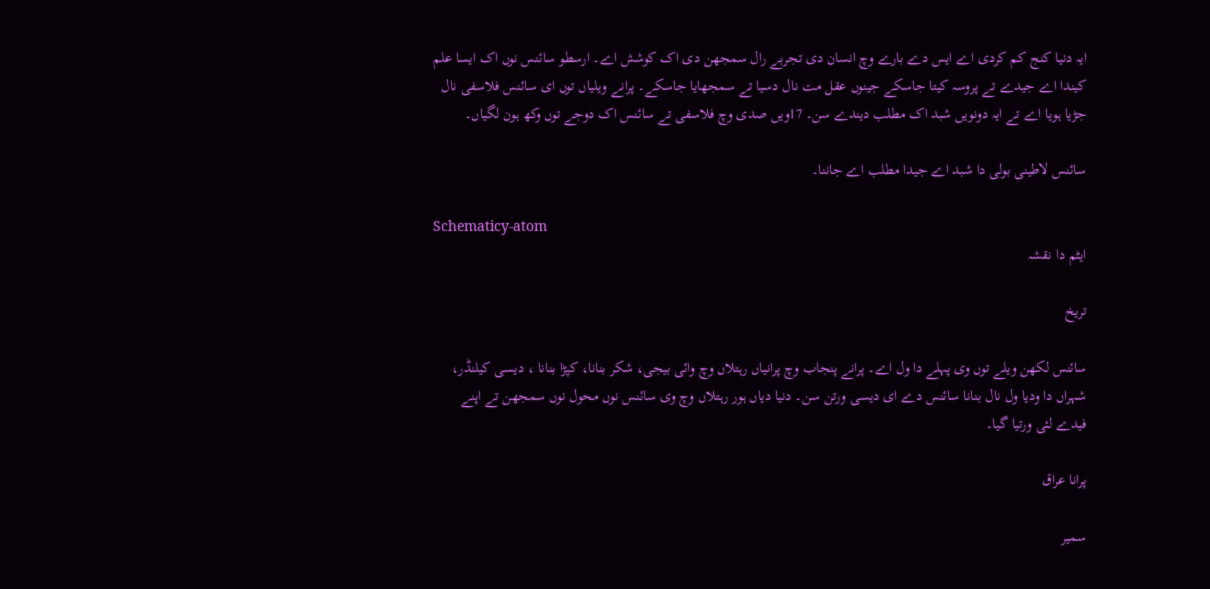ایہ دنیا کنج کم کردی اے ایس دے بارے وچ انسان دی تجربے رال سمجھن دی اک کوشش اے۔ ارسطو سائنس نوں اک ایسا علم کیندا اے جیدے تے پروسہ کیتا جاسکے جینوں عقل مت نال دسیا تے سمجھایا جاسکے۔ پرانے ویلیاں توں ای سائنس فلاسفی نال جڑیا ہویا اے تے ایہ دونویں شبد اک مطلب دیندے سن۔ 17ویں صدی وچ فلاسفی تے سائنس اک دوجے توں وکھ ہون لگیاں۔

سائنس لاطینی بولی دا شبد اے جیدا مطلب اے جاننا۔

Schematicy-atom
ایٹم دا نقشہ

تریخ

سائنس لکھن ویلے توں وی پہلے دا ول اے۔ پرانے پنجاب وچ پرانیاں رہتلاں وچ وائی بیجی، شکر بنانا، کپڑا بنانا ، دیسی کیلنڈر، شہراں دا ودیا ول نال بنانا سائنس دے ای دیسی ورتن سن۔ دنیا دیاں ہور رہتلاں وچ وی سائنس نوں محول نوں سمجھن تے اپنے فیدے لئی ورتیا گیا۔

پرانا عراق

سمیر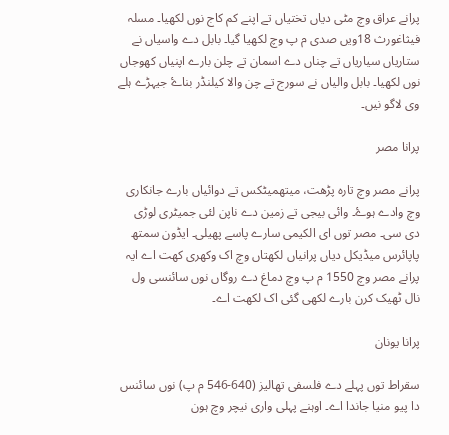پرانے عراق وچ مٹی دیاں تختیاں تے اپنے کم کاج نوں لکھیا۔ مسلہ فیثاغورث 18ویں صدی م پ وچ لکھیا گیا۔ بابل دے واسیاں نے ستاریاں سیاریاں تے چناں دے اسمان تے چلن بارے اپنیاں کھوجاں نوں لکھیا۔ بابل والیاں نے سورج تے چن والا کیلنڈر بناۓ جیہڑے ہلے وی لاگو نیں۔

پرانا مصر

پرانے مصر وچ تارہ پڑھت، میتھمیٹکس تے دوائیاں بارے جانکاری وچ وادے ہوۓ۔ وائی بیجی تے زمین دے ناپن لئی جمیٹری لوڑی دی سی۔ مصر توں ای الکیمی سارے پاسے پھیلی۔ ایڈون سمتھ پاپائرس میڈیکل دیاں پرانیاں لکھتاں وچ اک وکھری کھت اے ایہ پرانے مصر وچ 1550 م پ وچ دماغ دے روگاں نوں سائنسی ول نال ٹھیک کرن بارے لکھی گئی اک لکھت اے۔

پرانا یونان

سقراط توں پہلے دے فلسفی تھالیز (640-546 م پ) نوں سائنس دا پیو منیا جاندا اے۔ اوہنے پہلی واری نیچر وچ ہون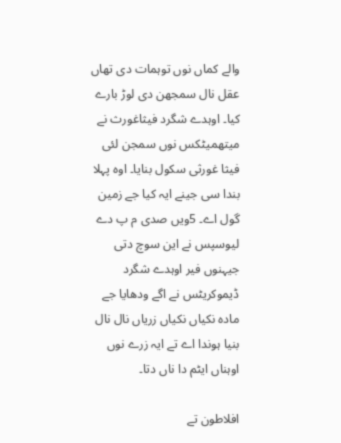والے کماں نوں توہمات دی تھاں عقل نال سمجھن دی لوڑ بارے کیا۔ اوہدے شگرد فيثاغورث نے میتھمیٹکس نوں سمجن لئی فیثا غورثی سکول بنایا۔ اوہ پہلا بندا سی جینے ایہ کیا جے زمین گول اے۔ 5ویں صدی م پ دے لیوسپس نے این سوچ دتی جیہنوں فیر اوہدے شگرد ڈیموکریٹس نے اگے ودھایا جے مادہ نکیاں نکیاں زریاں نال نال بنیا ہوندا اے تے ایہ زرے نوں اوہناں ایٹم دا ناں دتا۔

افلاطون تے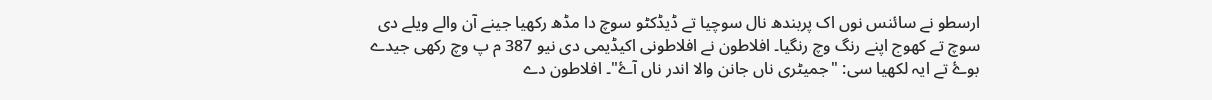ارسطو نے سائنس نوں اک پربندھ نال سوچیا تے ڈیڈکٹو سوچ دا مڈھ رکھیا جینے آن والے ویلے دی سوچ تے کھوج اپنے رنگ وچ رنگیا۔ افلاطون نے افلاطونی اکیڈیمی دی نیو 387 م پ وچ رکھی جیدے بوۓ تے ایہ لکھیا سی: "جمیٹری ناں جانن والا اندر ناں آۓ"۔ افلاطون دے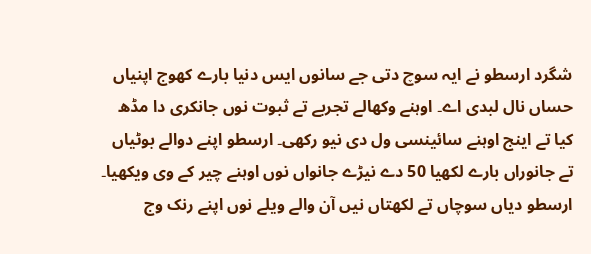شگرد ارسطو نے ایہ سوچ دتی جے سانوں ایس دنیا بارے کھوج اپنیاں حساں نال لبدی اے۔ اوہنے وکھالے تجربے تے ثبوت نوں جانکری دا مڈھ کیا تے اینج اوہنے سائینسی ول دی نیو رکھی۔ ارسطو اپنے دوالے بوٹیاں تے جانوراں بارے لکھیا 50 دے نیڑے جانواں نوں اوہنے چیر کے وی ویکھیا۔ ارسطو دیاں سوچاں تے لکھتاں نیں آن والے ویلے نوں اپنے رنک وج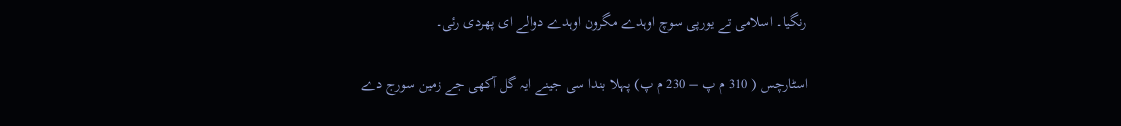رنگیا۔ اسلامی تے یورپی سوچ اوہدے مگرون اوہدے دوالے ای پھردی رئی۔

اسٹارچس ( 310 م پ – 230 م پ) پہلا بندا سی جینے ایہ گل آکھی جے زمین سورج دے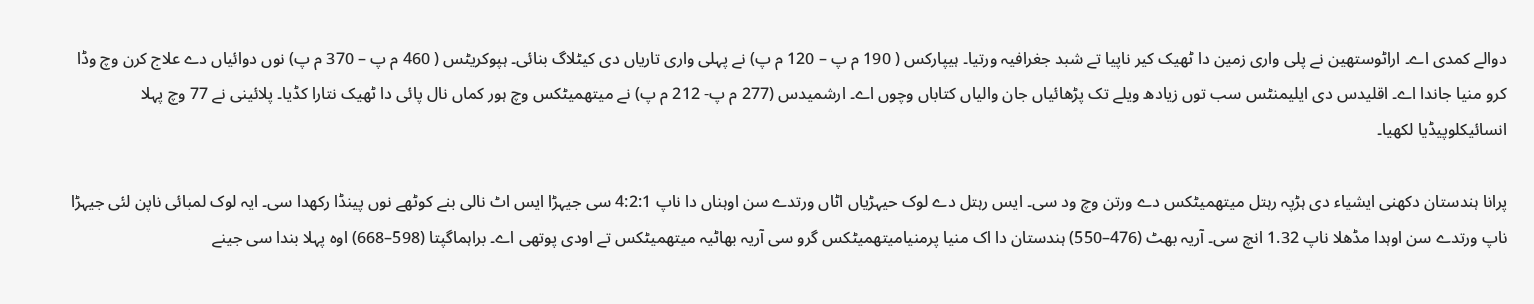دوالے کمدی اے۔ اراٹوستھین نے پلی واری زمین دا ٹھیک کیر ناپیا تے شبد جغرافیہ ورتیا۔ ہیپارکس ( 190 م پ – 120 م پ) نے پہلی واری تاریاں دی کیٹلاگ بنائی۔ ہپوکریٹس ( 460 م پ – 370 م پ) نوں دوائیاں دے علاج کرن وچ وڈا کرو منیا جاندا اے۔ اقلیدس دی ایلیمنٹس سب توں زیادھ ویلے تک پڑھائیاں جان والیاں کتاباں وچوں اے۔ ارشمیدس (277 م پ- 212 م پ) نے میتھمیٹکس وچ ہور کماں نال پائی دا ٹھیک نتارا کڈیا۔ پلائینی نے 77 وچ پہلا انسائیکلوپیڈیا لکھیا۔

پرانا ہندستان دکھنی ایشیاء دی ہڑپہ رہتل میتھمیٹکس دے ورتن وچ ود سی۔ ایس رہتل دے لوک حیہڑیاں اٹاں ورتدے سن اوہناں دا ناپ 4:2:1 سی جیہڑا ایس اٹ نالی بنے کوٹھے نوں پینڈا رکھدا سی۔ ایہ لوک لمبائی ناپن لئی جیہڑا ناپ ورتدے سن اوہدا مڈھلا ناپ 1.32 انچ سی۔ آریہ بھٹ (476–550) ہندستان دا اک منیا پرمنیامیتھمیٹکس گرو سی آریہ بھاٹیہ میتھمیٹکس تے اودی پوتھی اے۔ براہماگپتا (598–668) اوہ پہلا بندا سی جینے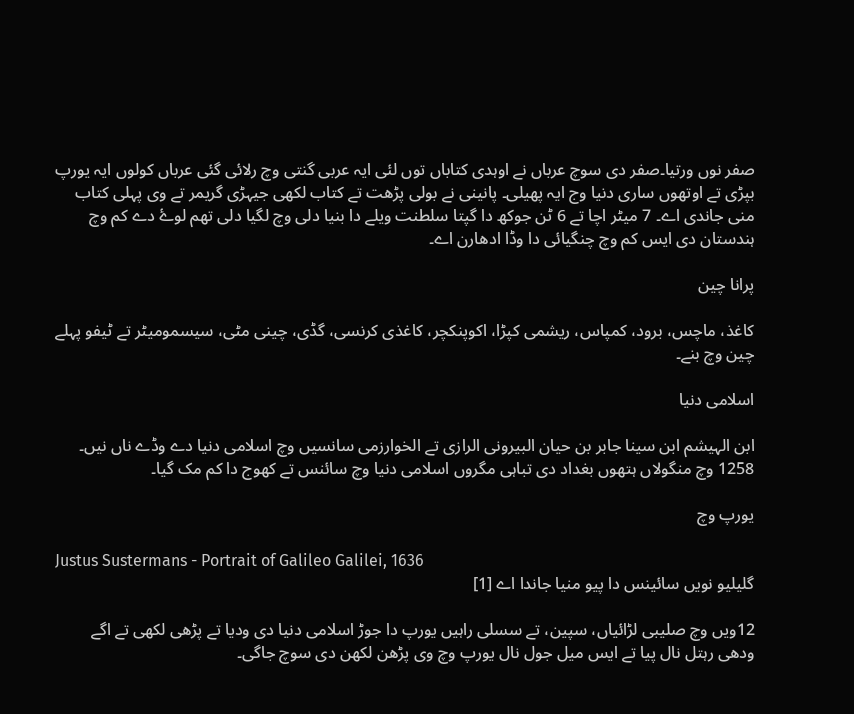صفر نوں ورتیا۔صفر دی سوچ عرباں نے اوہدی کتاباں توں لئی ایہ عربی گنتی وچ رلائی گئی عرباں کولوں ایہ یورپ بپڑی تے اوتھوں ساری دنیا وج ایہ پھیلی۔ پانینی نے بولی پڑھت تے کتاب لکھی جیہڑی گریمر تے وی پہلی کتاب منی جاندی اے۔ 7 میٹر اچا تے 6 ٹن جوکھ دا گپتا سلطنت ویلے دا بنیا دلی وچ لگیا دلی تھم لوۓ دے کم وچ ہندستان دی ایس کم وچ چنگیائی دا وڈا ادھارن اے۔

پرانا چین

کاغذ، ماچس، برود، کمپاس، ریشمی کپڑا، اکوپنکچر، کاغذی کرنسی، گڈی، چینی مٹی، سیسمومیٹر تے ٹیفو پہلے چین وچ بنے۔

اسلامی دنیا

ابن الہیشم ابن سینا جابر بن حیان البیرونی الرازی تے الخوارزمی سانسیں وچ اسلامی دنیا دے وڈے ناں نیں۔ 1258 وچ منگولاں ہتھوں بغداد دی تباہی مگروں اسلامی دنیا وچ سائنس تے کھوج دا کم مک گیا۔

یورپ وچ

Justus Sustermans - Portrait of Galileo Galilei, 1636
گلیلیو نویں سائینس دا پیو منیا جاندا اے [1]

12ویں وچ صلیبی لڑائیاں، سپین، تے سسلی راہیں یورپ دا جوڑ اسلامی دنیا دی ودیا تے پڑھی لکھی تے اگے ودھی رہتل نال پیا تے ایس میل جول نال یورپ وچ وی پڑھن لکھن دی سوچ جاگی۔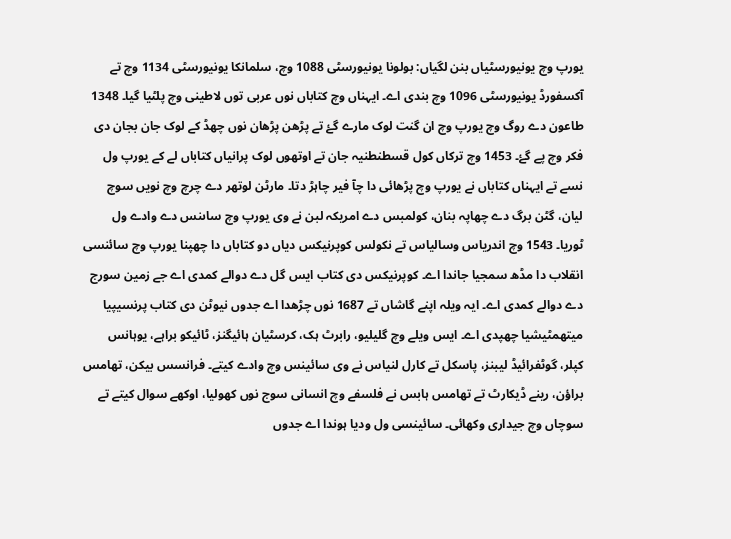یورپ وچ یونیورسٹیاں بنن لگیاں: بولونا یونیورسٹی 1088 وچ، سلمانکا یونیورسٹی 1134 وچ تے آکسفورڈ یونیورسٹی 1096 وچ بندی اے۔ ایہناں وچ کتاباں نوں عربی توں لاطینی وچ پلٹیا گیا۔ 1348 طاعون دے روگ وچ یورپ وچ ان گنت لوک مارے گۓ تے پڑھن پڑھان نوں چھڈ کے لوک جان بجان دی فکر وچ پے گۓ۔ 1453 وچ ترکاں کول قسطنطنیہ جان تے اوتھوں لوک پرانیاں کتاباں لے کے یورپ ول نسے تے ایہناں کتاباں نے یورپ وچ پڑھائی دا چآ فیر چاہڑ دتا۔ مارٹن لوتھر دے چرچ وچ نویں سوچ لیان، گٹن برگ دے چھاپہ بنان، کولمبس دے امریکہ لبن نے وی یورپ وچ ساںنس دے وادے ول ٹوریا۔ 1543 وچ اندریاس وسالیاس تے نکولس کوپرنیکس دیاں دو کتاباں دا چھپنا یورپ وچ سائنسی انقلاب دا مڈھ سمجیا جاندا اے۔ کوپرنیکس دی کتاب ایس گل دے دوالے کمدی اے جے زمین سورج دے دوالے کمدی اے۔ ایہ ویلہ اپنے گاشاں تے 1687 نوں چڑھدا اے جدوں نیوٹن دی کتاب پرنسیپیا میتھمٹیشیا چھپدی اے۔ ایس ویلے وچ گلیلیو، رابرٹ ہک، کرسٹیان ہائیگنز، ٹائیکو براہے، یوہانس کپلر، گوٹفرائیڈ لیبنز، پاسکل تے کارل لنیاس نے وی سائینس وچ وادے کیتے۔ فرانسس بیکن، تھامس براؤن، رینے ڈیکارٹ تے تھامس ہابس نے فلسفے وچ انسانی سوج نوں کھولیا، اوکھے سوال کیتے تے سوچاں وچ جیداری وکھائی۔ سائینسی ول ودیا ہوندا اے جدوں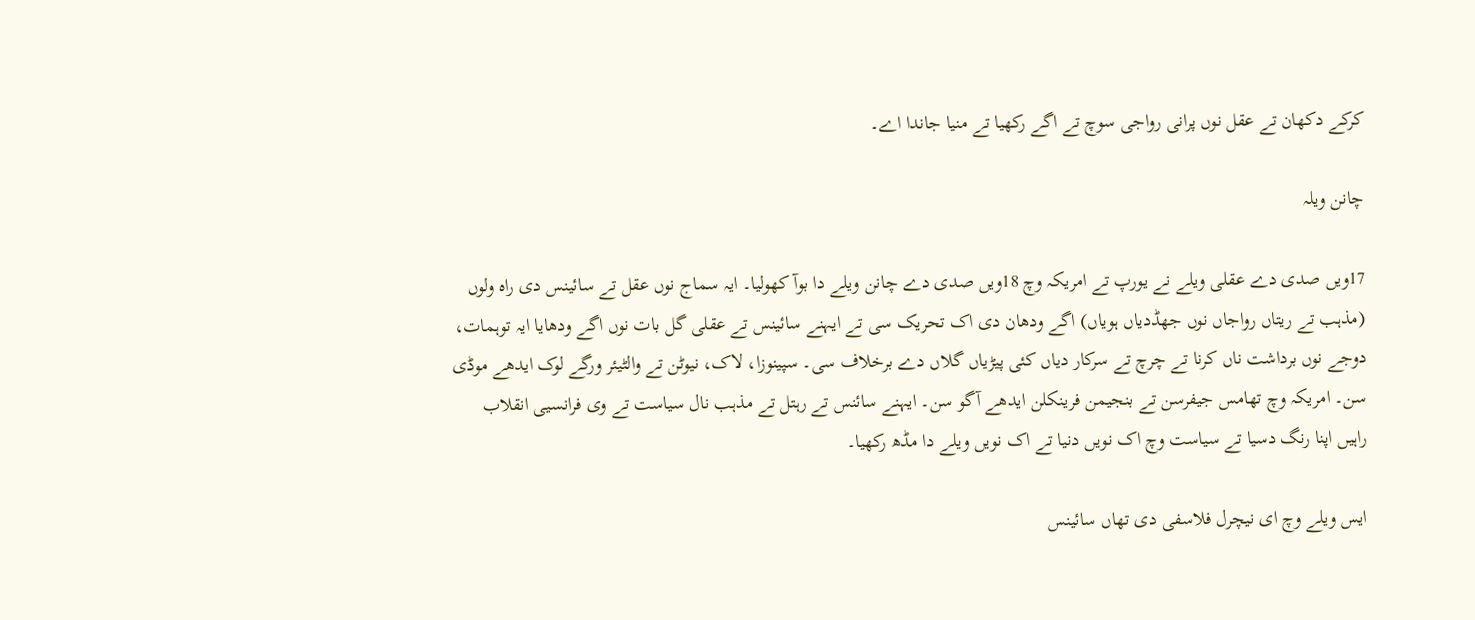کرکے دکھان تے عقل نوں پرانی رواجی سوچ تے اگے رکھیا تے منیا جاندا اے۔

چانن ویلہ

17ویں صدی دے عقلی ویلے نے یورپ تے امریکہ وچ 18ویں صدی دے چانن ویلے دا بوآ کھولیا۔ ایہ سماج نوں عقل تے سائینس دی راہ ولوں (مذہب تے ریتاں رواجاں نوں جھڈدیاں ہویاں) اگے ودھان دی اک تحریک سی تے ایہنے سائینس تے عقلی گل بات نوں اگے ودھایا ایہ توہمات، دوجے نوں برداشت ناں کرنا تے چرچ تے سرکار دیاں کئی پیڑیاں گلاں دے برخلاف سی۔ سپینوزا، لاک، نیوٹن تے والٹیئر ورگے لوک ایدھے موڈی سن۔ امریکہ وچ تھامس جیفرسن تے بنجیمن فرینکلن ایدھے آگو سن۔ ایہنے سائنس تے رہتل تے مذہب نال سیاست تے وی فرانسیی انقلاب راہیں اپنا رنگ دسیا تے سیاست وچ اک نویں دنیا تے اک نویں ویلے دا مڈھ رکھیا۔

ایس ویلے وچ ای نیچرل فلاسفی دی تھاں سائینس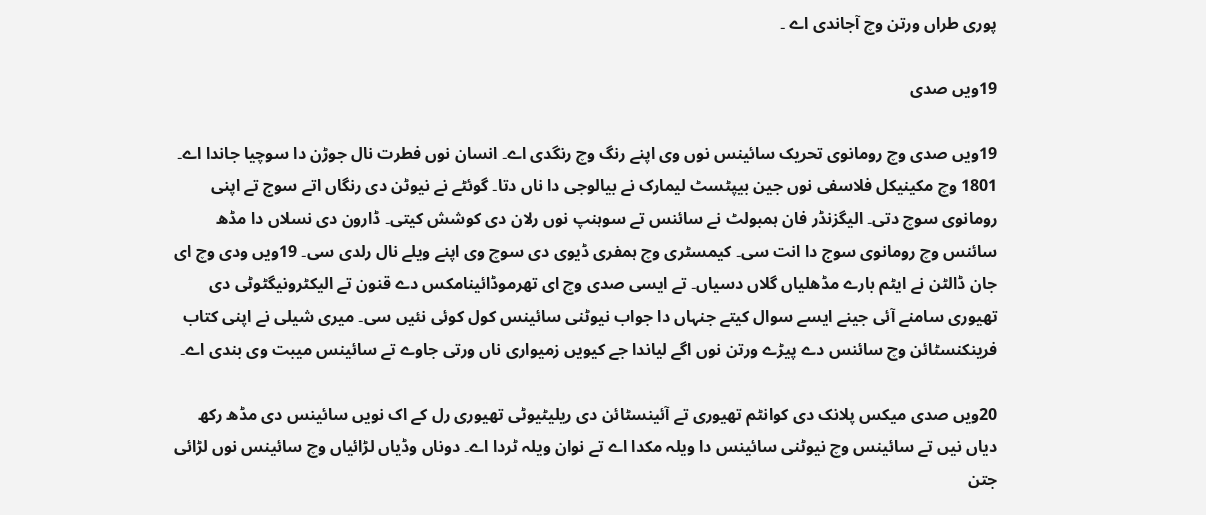پوری طراں ورتن وچ آجاندی اے ۔

19ویں صدی

19ویں صدی وچ رومانوی تحریک سائینس نوں وی اپنے رنگ وچ رنگدی اے۔ انسان نوں فطرت نال جوڑن دا سوچیا جاندا اے۔ 1801 وچ مکینیکل فلاسفی نوں جین بیپٹسٹ لیمارک نے بیالوجی دا ناں دتا۔ گوئٹے نے نیوٹن دی رنگاں اتے سوج تے اپنی رومانوی سوچ دتی۔ الیگزنڈر فان ہمبولٹ نے سائنس تے سوہنپ نوں رلان دی کوشش کیتی۔ ڈارون دی نسلاں دا مڈھ سائنس وچ رومانوی سوج دا انت سی۔ کیمسٹری وچ ہمفری ڈیوی دی سوچ وی اپنے ویلے نال رلدی سی۔ 19ویں ودی وچ ای جان ڈالٹن نے ایٹم بارے مڈھلیاں گلاں دسیاں۔ تے ایسی صدی وچ ای تھرموڈائینامکس دے قنون تے الیکٹرونیگٹوٹی دی تھیوری سامنے آئی جینے ایسے سوال کیتے جنہاں دا جواب نیوٹنی سائینس کول کوئی نئیں سی۔ میری شیلی نے اپنی کتاب فرینکنسٹائن وچ سائنس دے پیڑے ورتن نوں اگے لیاندا جے کیویں زمیواری ناں ورتی جاوے تے سائینس میبت وی بندی اے۔

20ویں صدی میکس پلانک دی کوانٹم تھیوری تے آئینسٹائن دی ریلیٹیوٹی تھیوری رل کے اک نویں سائینس دی مڈھ رکھ دیاں نیں تے سائینس وچ نیوٹنی سائینس دا ویلہ مکدا اے تے نوان ویلہ ٹردا اے۔ دوناں وڈیاں لڑائیاں وچ سائینس نوں لڑائی جتن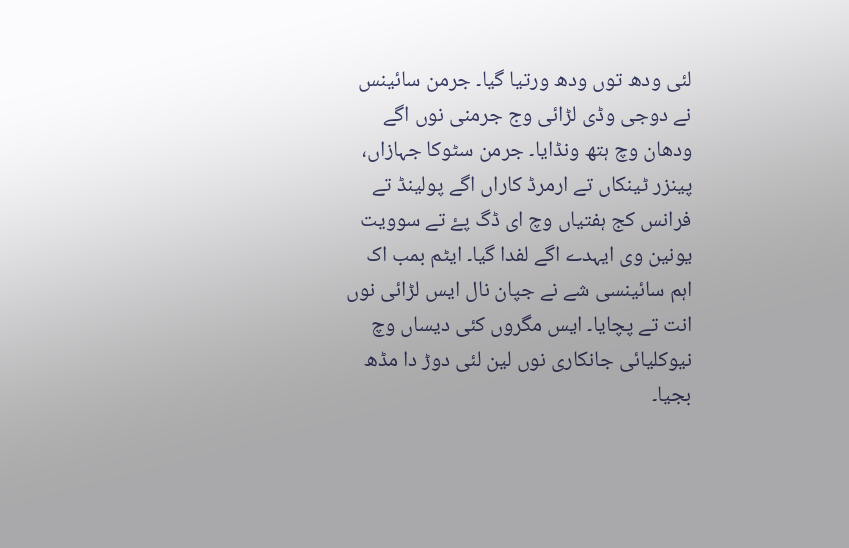لئی ودھ توں ودھ ورتیا گیا۔ جرمن سائینس نے دوجی وڈی لڑائی وج جرمنی نوں اگے ودھان وچ ہتھ ونڈایا۔ جرمن سٹوکا جہازاں، پینزر ٹینکاں تے ارمرڈ کاراں اگے پولینڈ تے فرانس کج ہفتیاں وچ ای ڈگ پۓ تے سوویت یونین وی ایہدے اگے لفدا گیا۔ ایٹم بمب اک اہم سائینسی شے نے جپان نال ایس لڑائی نوں انت تے پچایا۔ ایس مگروں کئی دیساں وچ نیوکلیائی جانکاری نوں لین لئی دوڑ دا مڈھ بجیا۔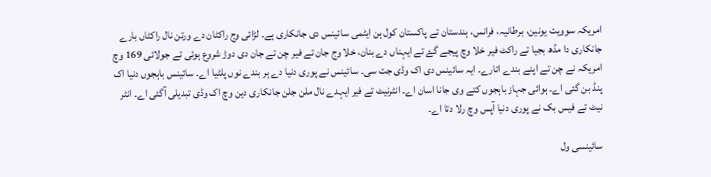امریکہ سوویت یونین، برطانیہ، فرانس، ہندستان تے پاکستان کول ہن ایٹمی سائینس دی جانکاری ہے۔ لڑائی وج راکٹان دے ورتن نال راکٹاں بارے جانکاری دا مڈھ بجیا تے راکٹ فیر خلا وچ پیجے گۓ تے ایہناں دے بنان، خلا وج جان تے فیر چن تے جان دی دوڑ شروع ہوئی تے جولائی 169 وچ امریکہ نے چن تے اپنے بندے اتارے۔ ایہ سائینس دی اک وڈی جت سی۔ سائینس نے پوری دنیا دے ہر بندے نوں پلٹیا اے۔ سائینس باہجوں دنیا اک پنڈ بن گئی اے۔ ہوائی جہاز باہجوں کتے وی جانا اسان اے۔ انٹرنیٹ تے فیر ایہدے نال ملن جلن جانکاری دین وچ اک وڈی تبدیلی آگئی اے۔ انٹر نیٹ تے فیس بک نے پوری دنیا آپس وچ رلا دتا اے۔

سائینسی ول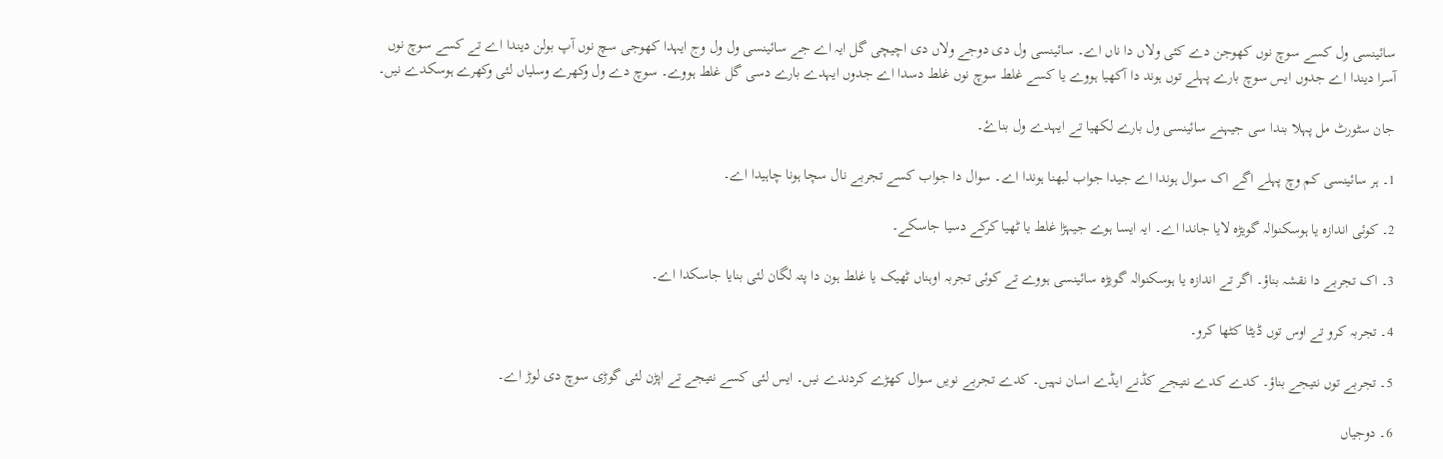سائینسی ول کسے سوچ نوں کھوجن دے کئی ولاں دا ناں اے۔ سائینسی ول دی دوجے ولاں دی اچیچی گل ایہ اے جے سائینسی ول ول وج ایہدا کھوجی سچ نوں آپ بولن دیندا اے تے کسے سوچ نوں آسرا دیندا اے جدوں ایس سوچ بارے پہلے توں ہوند دا آکھیا ہووے یا کسے غلط سوچ نوں غلط دسدا اے جدوں ایہدے بارے دسی گل غلط ہووے۔ سوچ دے ول وکھرے وسلیاں لئی وکھرے ہوسکدے نیں۔

جان سٹورٹ مل پہلا بندا سی جیہنے سائینسی ول بارے لکھیا تے ایہدے ول بناۓ۔

1۔ ہر سائینسی کم وچ پہلے اگے اک سوال ہوندا اے جیدا جواب لبھنا ہوندا اے۔ سوال دا جواب کسے تجربے نال سچا ہونا چاہیدا اے۔

2۔ کوئی اندازہ یا ہوسکنوالہ گویڑہ لایا جاندا اے۔ ایہ ایسا ہوے جیہڑا غلط یا ٹھیا کرکے دسیا جاسکے۔

3۔ اک تجربے دا نقشہ بناؤ۔ اگر تے اندازہ یا ہوسکنوالہ گویڑہ سائینسی ہووے تے کوئی تجربہ اوہناں ٹھیک یا غلط ہون دا پتہ لگان لئی بنایا جاسکدا اے۔

4۔ تجربہ کرو تے اوس توں ڈیٹا کٹھا کرو۔

5۔ تجربے توں نتیجے بناؤ۔ کدے کدے نتیجے کڈنے ایڈے اسان نہیں۔ کدے تجربے نویں سوال کھڑے کردندے نیں۔ ایس لئی کسے نتیجے تے اپڑن لئی گوڑی سوچ دی لوڑ اے۔

6۔ دوجیاں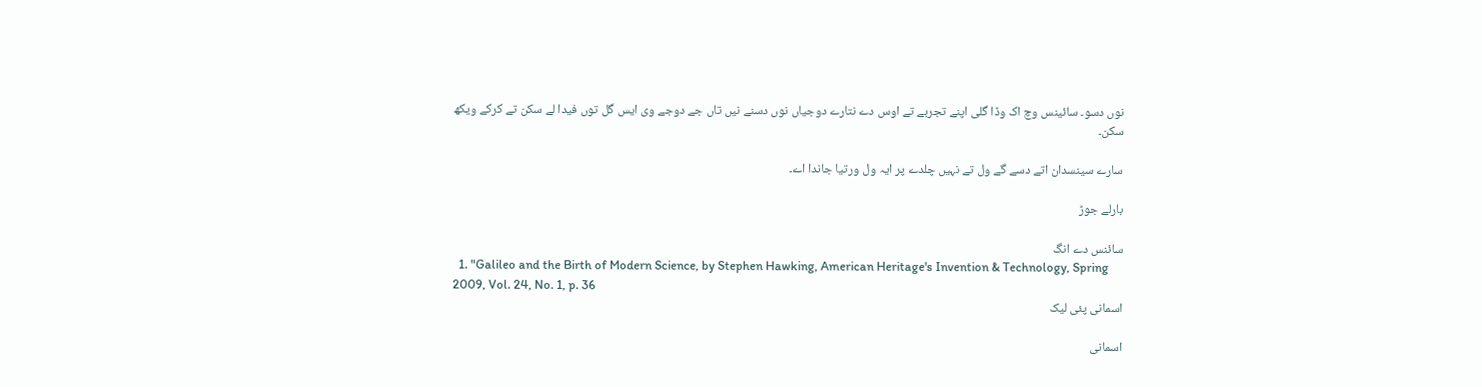نوں دسو۔ سائینس وچ اک وڈا گلی اپنے تجربے تے اوس دے نتارے دوجیاں نوں دسنے نیں تاں جے دوجے وی ایس گل توں فیدا لے سکن تے کرکے ویکھ سکن۔

سارے سینسدان اتے دسے گے ول تے نہیں چلدے پر ایہ ول ورتیا جاندا اے۔

بارلے جوڑ

سائنس دے انگ
  1. "Galileo and the Birth of Modern Science, by Stephen Hawking, American Heritage's Invention & Technology, Spring 2009, Vol. 24, No. 1, p. 36
اسمانی پئی لیک

اسمانی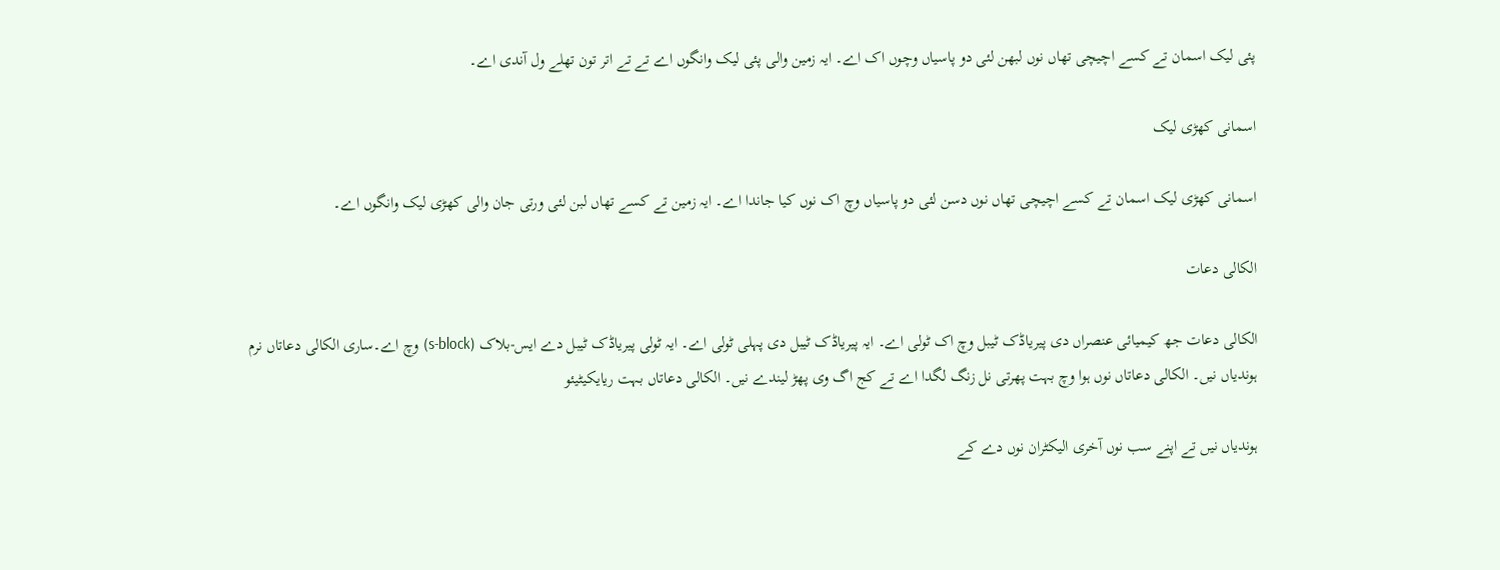پئی لیک اسمان تے کسے اچیچی تھاں نوں لبھن لئی دو پاسیاں وچوں اک اے۔ ایہ زمین والی پئی لیک وانگوں اے تے تے اتر تون تھلے ول آندی اے۔

اسمانی کھڑی لیک

اسمانی کھڑی لیک اسمان تے کسے اچیچی تھاں نوں دسن لئی دو پاسیاں وچ اک نوں کیا جاندا اے۔ ایہ زمین تے کسے تھاں لبن لئی ورتی جان والی کھڑی لیک وانگوں اے۔

الکالی دعات

الکالی دعات جھ کیمیائی عنصراں دی پیریاڈک ٹیبل وچ اک ٹولی اے۔ ایہ پیریاڈک ٹیبل دی پہلی ٹولی اے۔ ایہ ٹولی پیریاڈک ٹیبل دے ایس-بلاک (s-block) وچ اے۔ساری الکالی دعاتاں نرم ہوندیاں نیں۔ الکالی دعاتاں نوں ہوا وچ بہت پھرتی نل زنگ لگدا اے تے کج اگ وی پھڑ لیندے نیں۔ الکالی دعاتاں بہت ریایکیٹیئو

ہوندیاں نیں تے اپنے سب نوں آخری الیکٹران نوں دے کے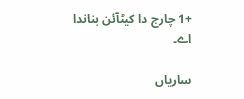+1 چارج دا کیٹآئن بناندا اے۔

ساریاں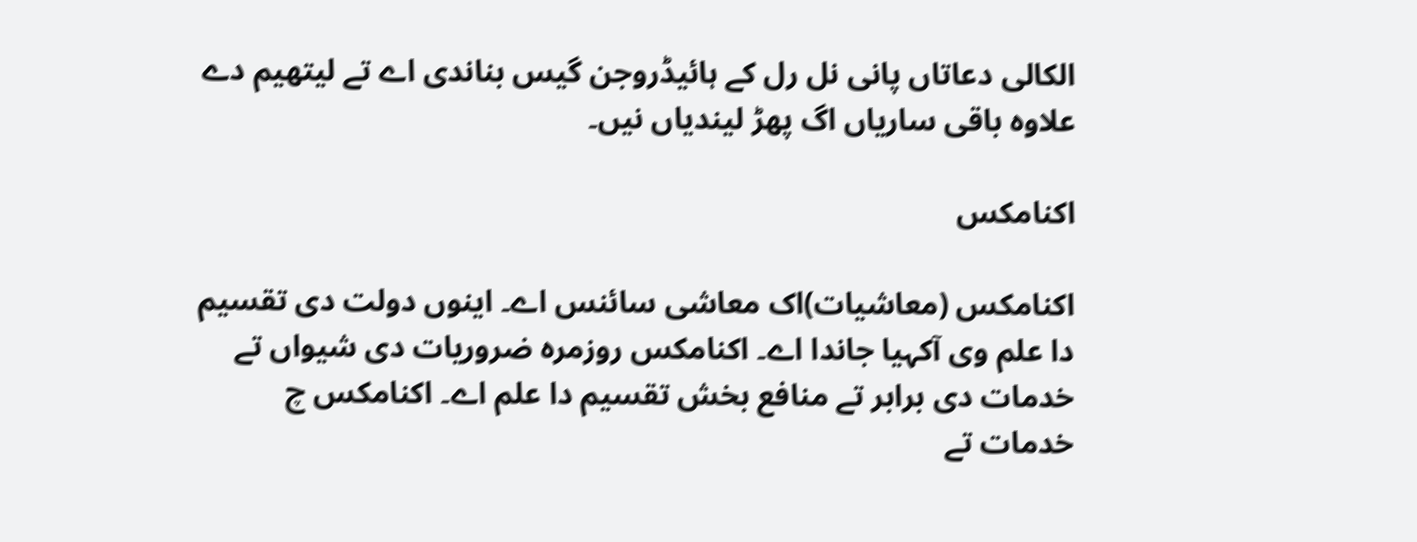الکالی دعاتاں پانی نل رل کے ہائیڈروجن گیس بناندی اے تے لیتھیم دے علاوہ باقی ساریاں اگ پھڑ لیندیاں نیں۔

اکنامکس

اکنامکس (معاشیات)اک معاشی سائنس اے۔ اینوں دولت دی تقسیم دا علم وی آکہیا جاندا اے۔ اکنامکس روزمرہ ضروریات دی شیواں تے خدمات دی برابر تے منافع بخش تقسیم دا علم اے۔ اکنامکس چ خدمات تے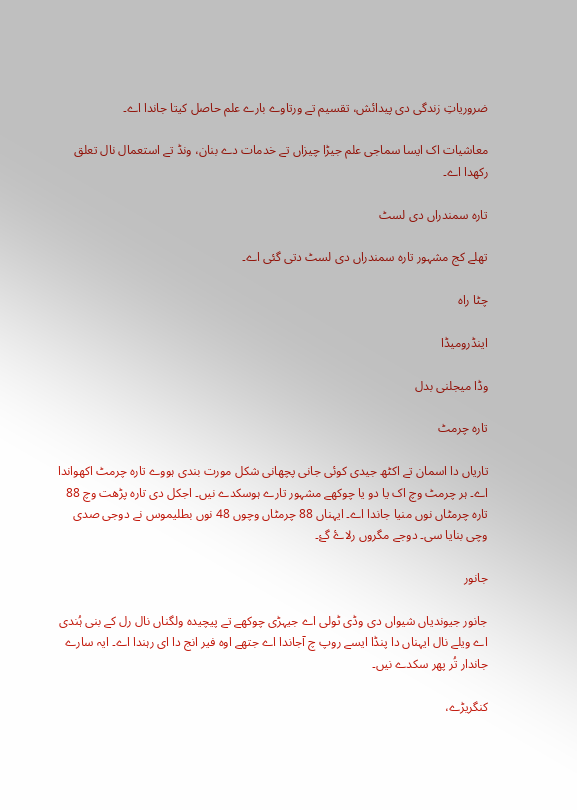ضروریاتِ زندگی دی پیدائش، تقسیم تے ورتاوے بارے علم حاصل کیتا جاندا اے۔

معاشیات اک ایسا سماجی علم جیڑا چیزاں تے خدمات دے بنان، ونڈ تے استعمال نال تعلق رکھدا اے۔

تارہ سمندراں دی لسٹ

تھلے کج مشہور تارہ سمندراں دی لسٹ دتی گئی اے۔

چٹا راہ

اینڈرومیڈا

وڈا میجلنی بدل

تارہ چرمٹ

تاریاں دا اسمان تے اکٹھ جیدی کوئی جانی پچھانی شکل مورت بندی ہووے تارہ چرمٹ اکھواندا اے۔ ہر چرمٹ وچ اک یا دو یا چوکھے مشہور تارے ہوسکدے نیں۔ اجکل دی تارہ پڑھت وچ 88 تارہ چرمٹاں نوں منیا جاندا اے۔ ایہناں 88 چرمٹاں وچوں 48 نوں بطلیموس نے دوجی صدی وچی بنایا سی۔ دوجے مگروں رلاۓ گۓ۔

جانور

جانور جیوندیاں شیواں دی وڈی ٹولی اے جیہڑی چوکھے تے پیچیدہ ولگناں نال رل کے بنی ہُندی اے ویلے نال ایہناں دا پنڈا ایسے روپ چ آجاندا اے جتھے اوہ فیر انج دا ای رہندا اے۔ ایہ سارے جاندار تُر پھر سکدے نیں۔

کنگریڑے،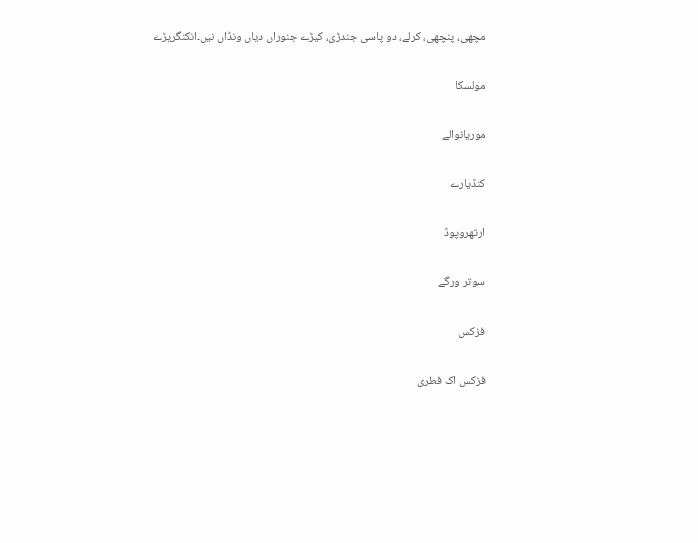مچھی، پنچھی، کرلے، دو پاسی جندڑی، کیڑے جنوراں دیاں ونڈاں نیں۔انکنگریڑے

مولسکا

موریانوالے

کنڈیارے

ارتھروپوڈ

سوتر ورگے

فزکس

فزکس اک فطری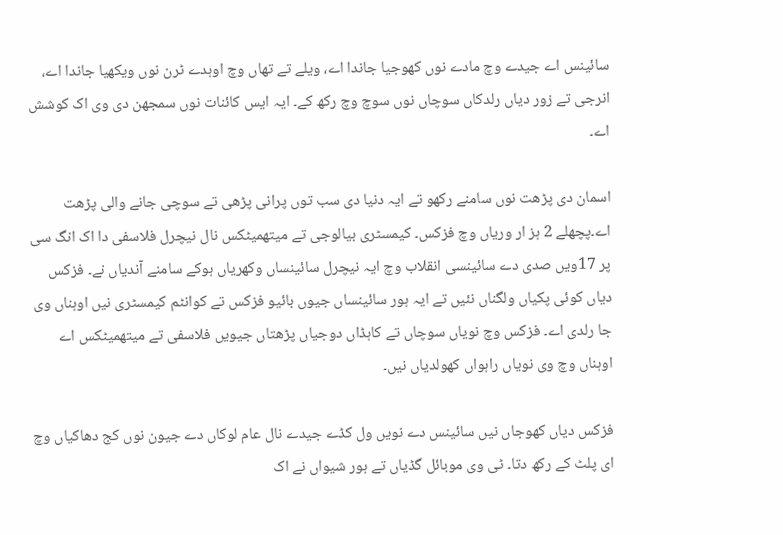سائینس اے جیدے وچ مادے نوں کھوجیا جاندا اے، ویلے تے تھاں وچ اوہدے ٹرن نوں ویکھیا جاندا اے، انرجی تے زور دیاں رلدکاں سوچاں نوں سوچ وچ رکھ کے۔ ایہ ایس کائنات نوں سمجھن دی وی اک کوشش اے۔

اسمان دی پڑھت نوں سامنے رکھو تے ایہ دنیا دی سب توں پرانی پڑھی تے سوچی جانے والی پڑھت اے۔پچھلے 2 ہز ار وریاں وچ فزکس۔ کیمسٹری بیالوجی تے میتھمیٹکس نال نیچرل فلاسفی دا اک انگ سی پر 17ویں صدی دے سائینسی انقلاب وچ ایہ نیچرل سائینساں وکھریاں ہوکے سامنے آندیاں نے۔ فزکس دیاں کوئی پکیاں ولگناں نئیں تے ایہ ہور سائینساں جیوں بائیو فزکس تے کوانٹم کیمسٹری نیں اوہناں وی جا رلدی اے۔ فزکس وچ نویاں سوچاں تے کاہڈاں دوجیاں پڑھتاں جیویں فلاسفی تے میتھمیٹکس اے اوہناں وچ وی نویاں راہواں کھولدیاں نیں۔

فزکس دیاں کھوجاں نیں سائینس دے نویں ول کڈے جیدے نال عام لوکاں دے جیون نوں کج دھاکیاں وچ ای پلٹ کے رکھ دتا۔ ٹی وی موبائل گڈیاں تے ہور شیواں نے اک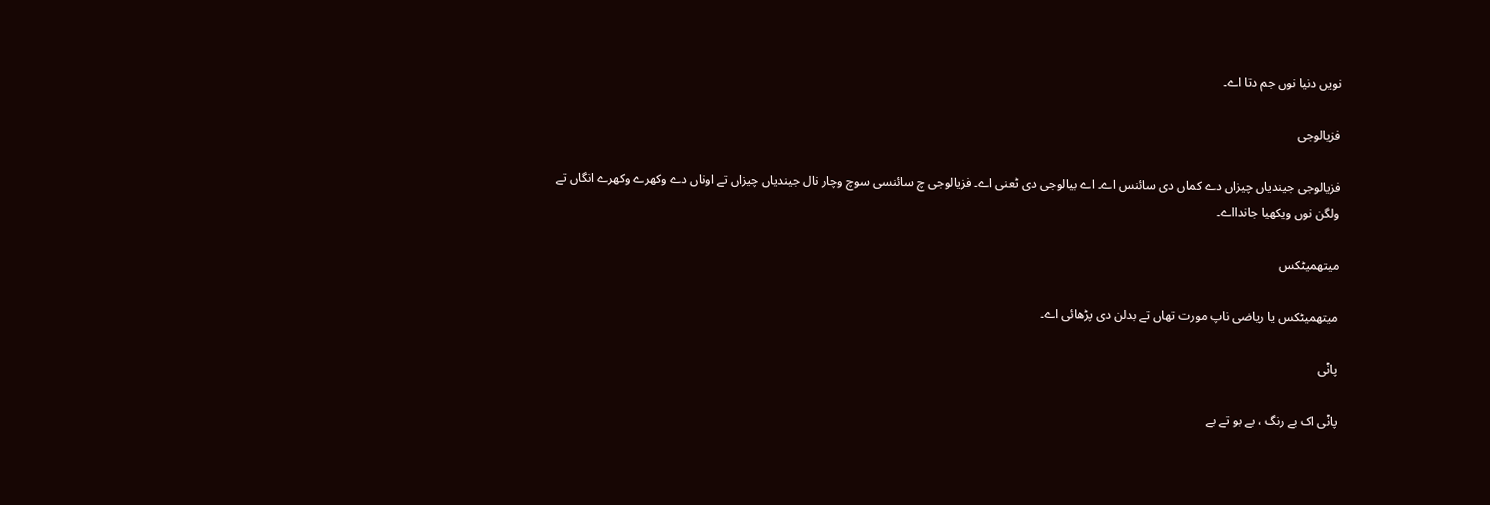نویں دنیا نوں جم دتا اے۔

فزیالوجی

فزیالوجی جیندیاں چیزاں دے کماں دی سائنس اے۔ اے بیالوجی دی ٹعنی اے۔ فزیالوجی چ سائنسی سوچ وچار نال جیندیاں چیزاں تے اوناں دے وکھرے وکھرے انگاں تے ولگن نوں ویکھیا جاندااے۔

میتھمیٹکس

میتھمیٹکس یا ریاضی ناپ مورت تھاں تے بدلن دی پڑھائی اے۔

پاݨی

پاݨی اک بے رنگ ، بے بو تے بے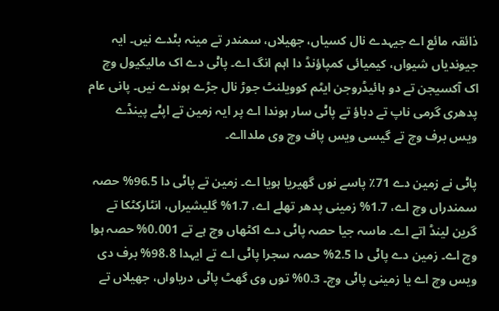ذائقہ مائع اے جیہدے نال کسیاں، جھیلاں، سمندر تے مینہ بݨدے نیں۔ ایہ جیوندیاں شیواں، کیمیائی کمپاؤنڈ دا اہم انگ اے۔ پاݨی دے اک مالیکیول وچ اک آکسیجن تے دو ہائیڈروجن ایٹم کوویلنٹ جوڑ نال جڑے ہوندے نیں۔ پانی عام پدھری گرمی ناپ تے دباؤ تے پاݨی سار ہوندا اے پر ایہ زمین تے اپݨے پینڈے ویس برف وچ تے گیسی ویس پاف وچ وی ملدااے۔

پاݨی نے زمین دے 71٪ پاسے نوں گھیریا ہویا اے۔ زمین تے پاݨی دا 96.5% حصہ سمندراں وچ اے، 1.7% زمینی پدھر تھلے اے، 1.7% گلیشیراں، انٹارکٹکا تے گرین لینڈ اتے اے۔ ماسہ جیا حصہ پاݨی دے اکٹھاں وچ ہے تے 0.001% حصہ ہوا وچ اے۔ زمین دے پاݨی دا 2.5% حصہ سجرا پاݨی اے تے ایہدا 98.8% برف دی ویس وچ اے یا زمینی پاݨی وچ۔ 0.3% توں وی گھٹ پاݨی دریاواں، جھیلاں تے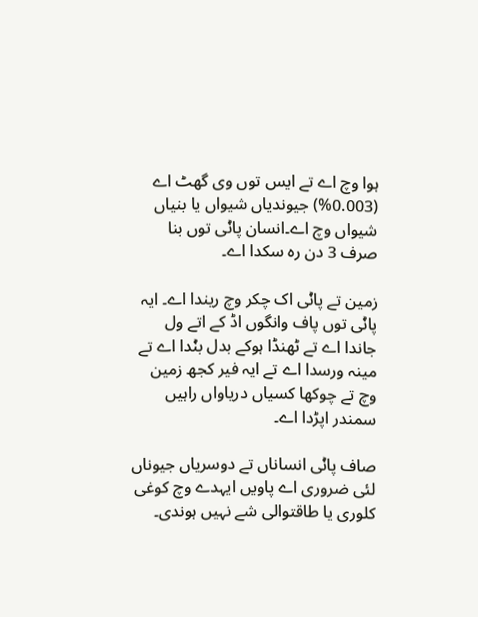ہوا وچ اے تے ایس توں وی گھٹ اے (0.003%) جیوندیاں شیواں یا بنیاں شیواں وچ اے۔انسان پاݨی توں بنا صرف 3 دن رہ سکدا اے۔

زمین تے پاݨی اک چکر وچ ریندا اے۔ ایہ پاݨی توں پاف وانگوں اڈ کے اتے ول جاندا اے تے ٹھنڈا ہوکے بدل بݨدا اے تے مینہ ورسدا اے تے ایہ فیر کجھ زمین وچ تے چوکھا کسیاں دریاواں راہیں سمندر اپڑدا اے۔

صاف پاݨی انساناں تے دوسریاں جیوناں لئی ضروری اے پاویں ایہدے وچ کوغی کلوری یا طاقتوالی شے نہیں ہوندی۔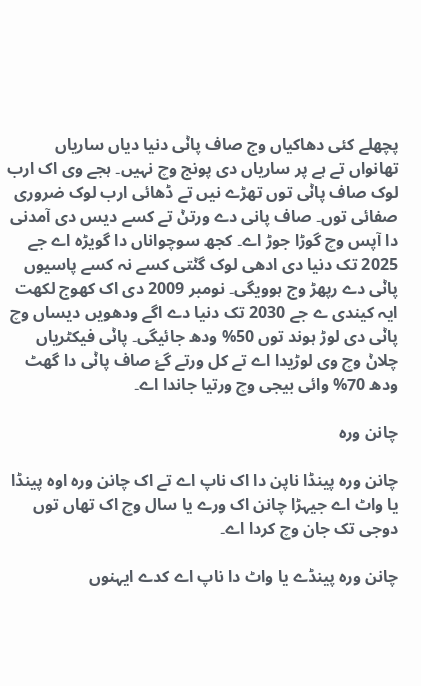پچھلے کئی دھاکیاں وج صاف پاݨی دنیا دیاں ساریاں تھانواں تے ہے پر ساریاں دی پونج وچ نہیں۔ ہجے وی اک ارب لوک صاف پاݨی توں تھڑے نیں تے ڈھائی ارب لوک ضروری صفائی توں۔ صاف پانی دے ورتݨ تے کسے دیس دی آمدنی دا آپس وچ گوڑا جوڑ اے۔ کجھ سوچواناں دا گویڑہ اے جے 2025 تک دنیا دی ادھی لوک گݨتی کسے نہ کسے پاسیوں پاݨی دے رپھڑ وج ہوویگی۔ نومبر 2009 دی اک کھوج لکھت ایہ کیندی ے جے 2030 تک دنیا دے اگے ودھویں دیساں وچ پاݨی دی لوڑ ہوند توں 50% ودھ جائیگی۔ پاݨی فیکٹریاں چلاݨ وچ وی لوڑیدا اے تے کل ورتے گۓ صاف پاݨی دا گھٹ ودھ 70% وائی بیجی وچ ورتیا جاندا اے۔

چانن ورہ

چانن ورہ پینڈا ناپن دا اک ناپ اے تے اک چانن ورہ اوہ پینڈا یا واٹ اے جیہڑا چانن اک ورے یا سال وچ اک تھاں توں دوجی تک جان وچ کردا اے۔

چانن ورہ پینڈے یا واٹ دا ناپ اے کدے ایہنوں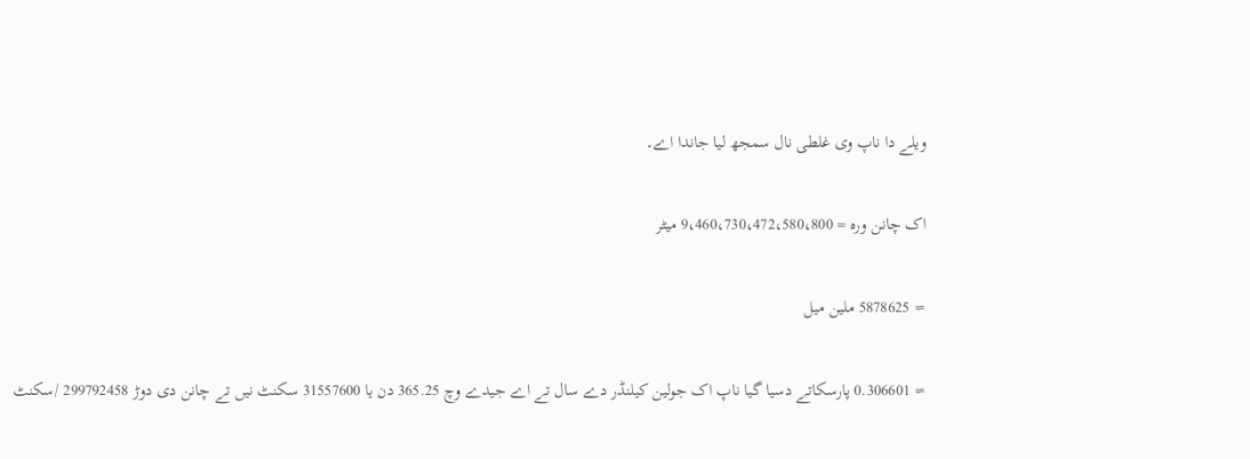ویلے دا ناپ وی غلطی نال سمجھ لیا جاندا اے۔

اک چانن ورہ = 9،460،730،472،580،800 میٹر

≈ 5878625 ملین میل

≈ 0.306601 پارسکاتے دسیا گیا ناپ اک جولین کیلنڈر دے سال تے اے جیدے وچ 365.25 دن یا 31557600 سکنٹ نیں تے چانن دی دوڑ 299792458 /سکنٹ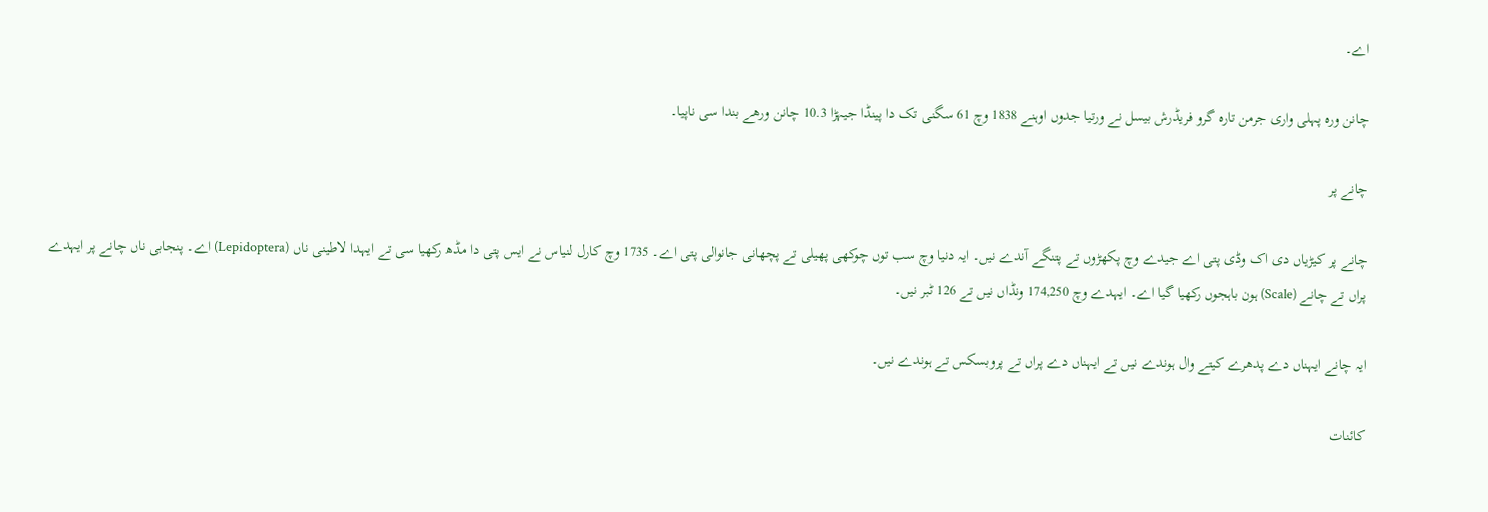اے۔

چانن ورہ پہلی واری جرمن تارہ گرو فریڈرش بیسل نے ورتیا جدوں اوہنے 1838 وچ 61 سگنی تک دا پینڈا جیہڑا 10.3 چانن ورھے بندا سی ناپیا۔

چانے پر

چانے پر کیڑیاں دی اک وڈی پتی اے جیدے وچ پکھڑوں تے پتنگے آندے نیں۔ ایہ دنیا وچ سب توں چوکھی پھیلی تے پچھانی جانوالی پتی اے۔ 1735 وچ کارل لنیاس نے ایس پتی دا مڈھ رکھیا سی تے ایہدا لاطینی ناں (Lepidoptera) اے۔ پنجابی ناں چانے پر ایہدے پراں تے چانے (Scale) ہون باہجوں رکھیا گیا اے۔ ایہدے وچ 174,250 ونڈاں نیں تے 126 ٹبر نیں۔

ایہ چانے ایہناں دے پدھرے کیتے وال ہوندے نیں تے ایہناں دے پراں تے پروبسکس تے ہوندے نیں۔

کائنات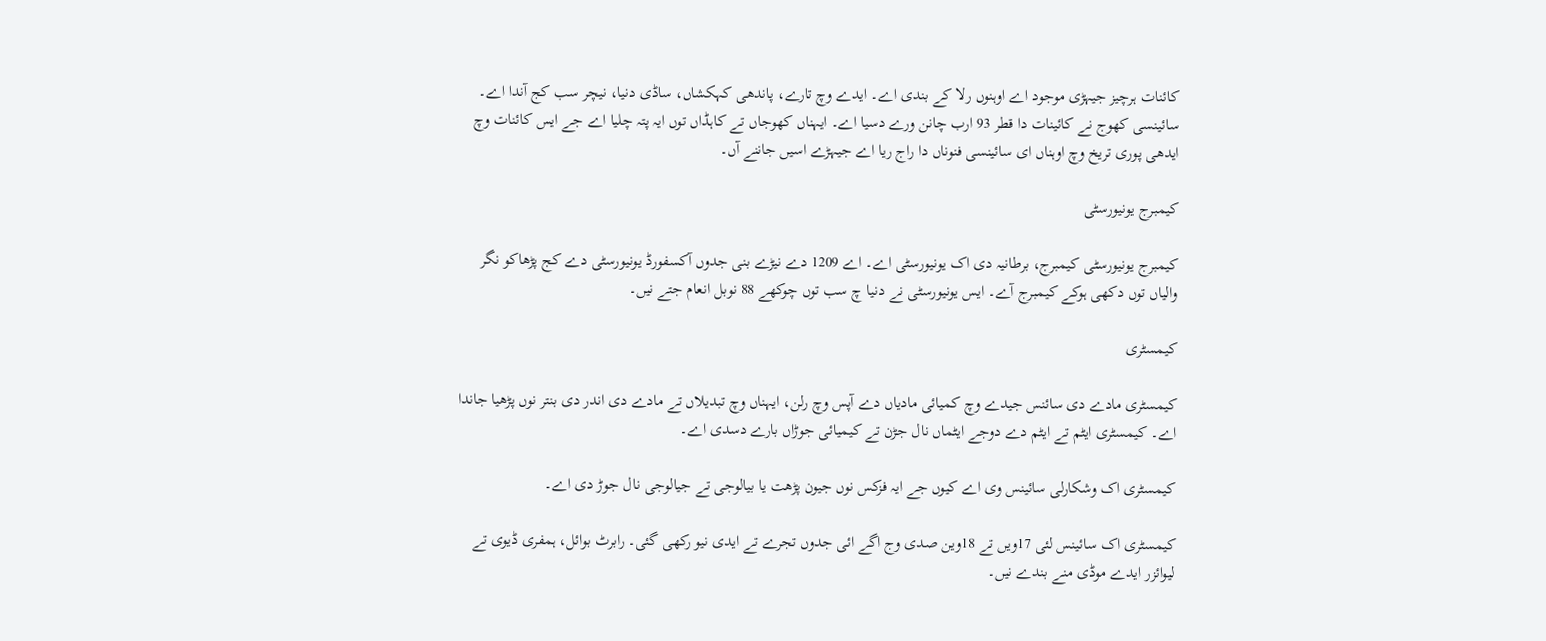کائنات ہرچیز جیہڑی موجود اے اوہنوں رلا کے بندی اے۔ ایدے وچ تارے، پاندھی کہکشاں، ساڈی دنیا، نیچر سب کج آندا اے۔ سائینسی کھوج نے کائینات دا قطر 93 ارب چانن ورے دسیا اے۔ ایہناں کھوجاں تے کاہڈاں توں ایہ پتہ چلیا اے جے ایس کائنات وچ ایدھی پوری تریخ وچ اوہناں ای سائینسی فنوناں دا راج ریا اے جیہڑے اسیں جاننے آں۔

کیمبرج یونیورسٹی

کیمبرج یونیورسٹی کیمبرج، برطانیہ دی اک یونیورسٹی اے۔ اے 1209 دے نیڑے بنی جدوں آکسفورڈ یونیورسٹی دے کج پڑھاکو نگر والیاں توں دکھی ہوکے کیمبرج آے۔ ایس یونیورسٹی نے دنیا چ سب توں چوکھے 88 نوبل انعام جتے نیں۔

کیمسٹری

کیمسٹری مادے دی سائنس جیدے وچ کمیائی مادیاں دے آپس وچ رلن، ایہناں وچ تبدیلاں تے مادے دی اندر دی بنتر نوں پڑھیا جاندا اے۔ کیمسٹری ایٹم تے ایٹم دے دوجے ایٹماں نال جڑن تے کیمیائی جوڑاں بارے دسدی اے۔

کیمسٹری اک وشکارلی سائینس وی اے کیوں جے ایہ فزکس نوں جیون پڑھت یا بیالوجی تے جیالوجی نال جوڑ دی اے۔

کیمسٹری اک سائینس لئی 17ویں تے 18وین صدی وج اگے ائی جدوں تجرے تے ایدی نیو رکھی گئی۔ رابرٹ بوائل، ہمفری ڈیوی تے لیوائزر ایدے موڈی منے بندے نیں۔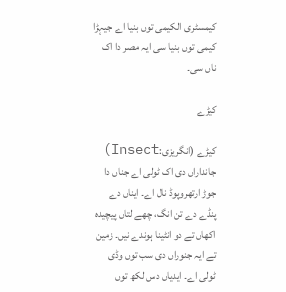کیمسٹری الکیمی توں بنیا اے جیہڑا کیمی توں بنیا سی ایہ مصر دا اک ناں سی۔

کیڑے

کیڑے (انگریزی:Insect) جانداراں دی اک ٹولی اے جناں دا جوڑ ارتھروپوڈ نال اے۔ ایناں دے پنڈے دے تن انگ، چھے لتاں پیچیدہ اکھاں تے دو انٹینا ہوندے نیں۔ زمین تے ایہ جنوراں دی سب توں وڈی ٹولی اے۔ ایدیاں دس لکھ توں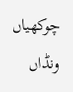چوکھیاں ونڈاں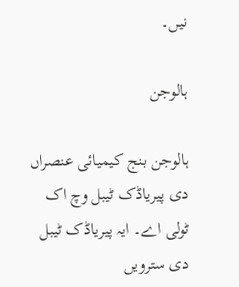نیں۔

ہالوجن

ہالوجن بنج کیمیائی عنصراں دی پیریاڈک ٹیبل وچ اک ٹولی اے۔ ایہ پیریاڈک ٹیبل دی سترویں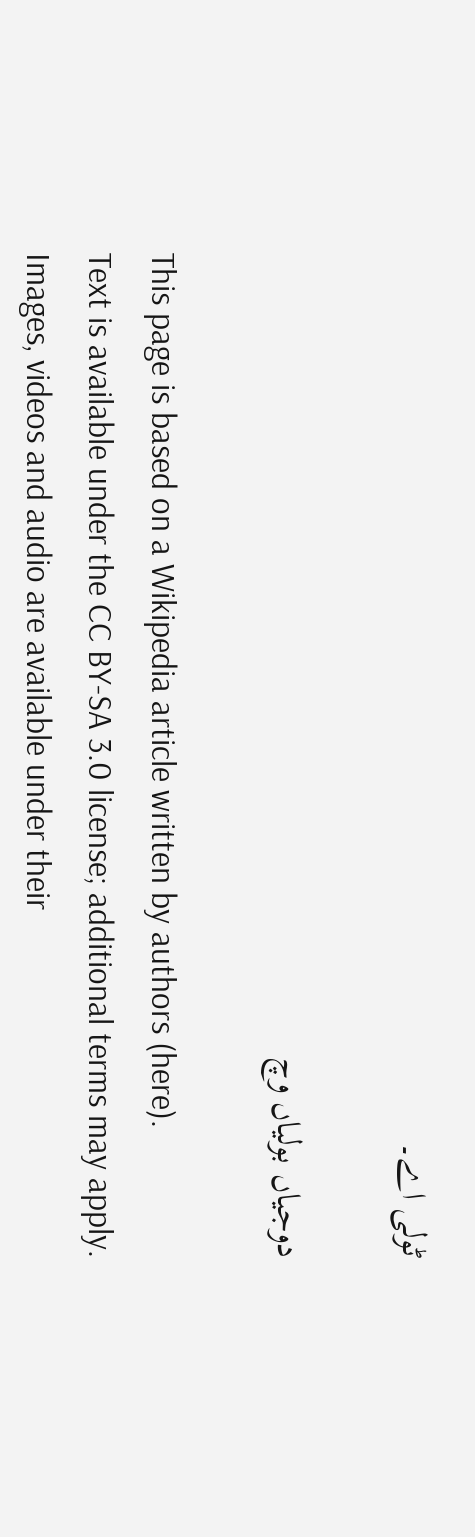ٹولی اے۔

دوجیاں بولیاں وچ

This page is based on a Wikipedia article written by authors (here).
Text is available under the CC BY-SA 3.0 license; additional terms may apply.
Images, videos and audio are available under their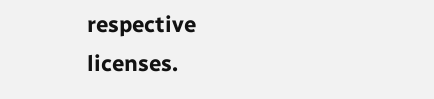respective licenses.